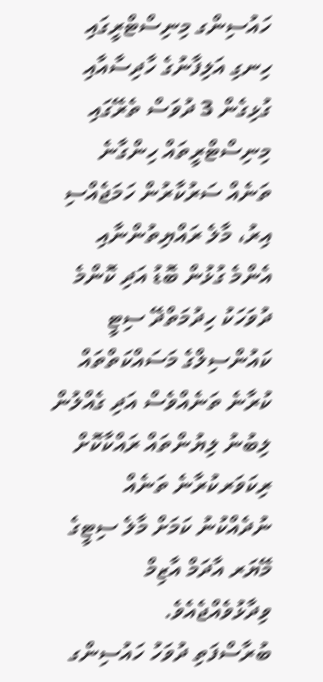ހައުސިންގ މިނިސްޓްރީގައި ހިނގި އަލިފާނުގެ ހާދިސާއާއި ގުޅިގެން 3 ދުވަސް ތެރޭގައި މިނިސްޓްރީތައް ހިންގާނެ ތަނެއް ސަރުކާރުން ހަމަޖެއްސި އިރު، މާލެ ރައްޔިތުންނާއި އެންމެ ގުޅުން ބޮޑު އަދި ކޮންމެ ދުވަހަކު ހިދުމަތްދޭ ސިޓީ ކައުންސިލްގެ މަސައްކަތްތައް ކުރާނެ ތަނެއްވެސް އަދި ގެއްލުން ލިބުނު ލިޔުންތައް ރައްކާކޮށް ރިކަވަރކުރާނެ ތަނެއް ނުދެއްކުނު ކަމަށް މާލެ ސިޓީގެ މޭޔަރ އާދަމް އާޒިމް ވިދާޅުވެއްޖެއެވެ.
ބުރާސްފަތި ދުވަހު ހައުސިންގ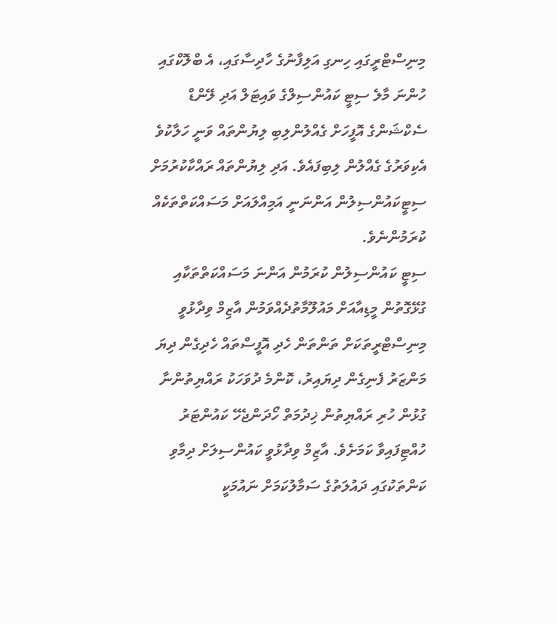މިނިސްޓްރީގައި ހިނގި އަލިފާނުގެ ހާދިސާގައި، އެ ބްލޮކްގައި ހުންނަ މާލެ ސިޓީ ކައުންސިލްގެ ވައިޓަލް އަދި ލޭންޑް ސެކްޝަންގެ އޮފީހަށް ގެއްލުންލިބި ލިޔުންތައް ވަނީ ހަލާކުވެ އެކިވަރުގެ ގެއްލުން ލިބިފައެވެ. އަދި ލިޔުންތައް ރައްކާކުރުމަށް ސިޓީކައުންސިލުން އަންނަނީ އަމިއްލައަށް މަސައްކަތްތަކެއް ކުރަމުންނެވެ.
ސިޓީ ކައުންސިލުން ކުރަމުން އަންނަ މަސައްކަތްތަކާއި ގުޅޭގޮތުން މީޑިއާއަށް މައުލޫމާތުދެއްވަމުން އާޒިމް ވިދާޅުވީ މިނިސްޓްރީތަކަށް ތަންތަން ހެދި އޮފީސްތައް ހެދިގެން ދިޔަ މަންޒަރު ފެނިގެން ދިޔައިރު، ކޮންމެ ދުވަހަކު ރައްޔިތުންނާ ގުޅުން ހުރި ރައްޔިތުން ޚިދުމަތް ހޯދަންޖެހޭ ކައުންޓަރު ހުއްޓިފައިވާ ކަމަށެވެ. އާޒިމް ވިދާޅުވީ ކައުންސިލަށް ދިމާވި ކަންތަކުގައި ދައުލަތުގެ ސަމާލުކަމަށް ނައުމަކީ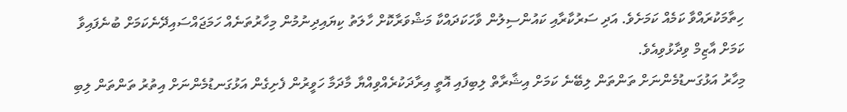ހިތާމަކުރައްވާ ކަމެއް ކަމަށެވެ. އަދި ސަރުކާރާއި ކައުންސިލުން ވާހަކަދައްކާ މަޝްވަރާކޮށް ހާލަތު ކިޔައިދިނުމުން މިހާރުތަނެއް ހަމަޖައްސައިދޭނެކަމަށް ބުނެފައިވާ ކަމަށް އާޒިމް ވިދާޅުވިއެވެ.
މިހާރު އަޅުގަނޑުމެންނަށް ތަންތަން ލިބޭނެ ކަމަށް އިޝާރާތް ލިބިފައި އޮތީ އިރާދަކުރެއްވިއްޔާ މާދަމާ ހަވީރުން ފެށިގެން އަޅުގަނޑުމެންނަށް އިތުރު ތަންތަން ލިބި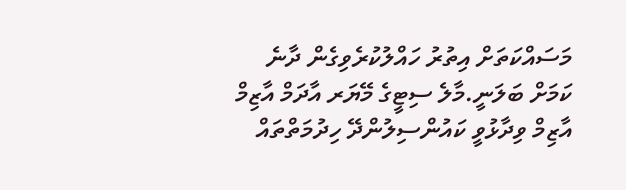މަސައްކަތަށް އިތުރު ހައްލުކުރެވިގެން ދާނެ ކަމަށް ބަލަނީ.މާލެ ސިޓީގެ މޭޔަރ އާދަމް އާޒިމް
އާޒިމް ވިދާޅުވީ ކައުންސިލުންދޭ ހިދުމަތްތައް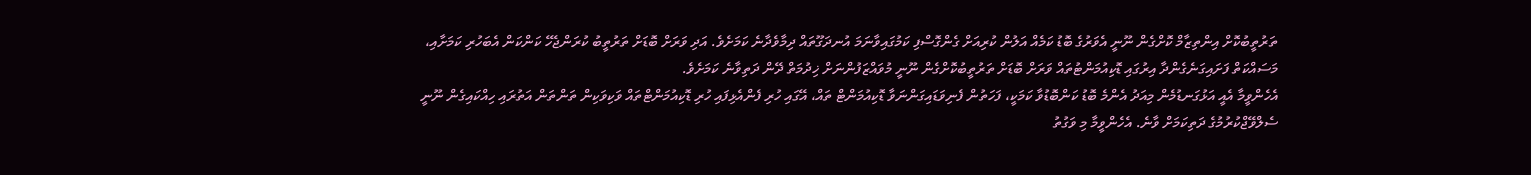ތަރުތީބުކޮށް އިންތިޒާމް ކޮށްގެން ނޫނީ އެވަރުގެ ބޮޑު ކަމެއް އަލުން ކުރިއަށް ގެންގޮސްފި ކަމުގައިވާނަމަ އުނދަގޫތައް ދިމާވެދާނެ ކަމަށެވެ. އަދި ވަރަށް ބޮޑަށް ތަރުތީބު ކުރަންޖެހޭ ކަންކަން އެބަހުރި ކަމަށާއި، މަސައްކަތް ފަށައިގަނެގެންދާ އިރުގައި ޑޮކިއުމަންޓުތައް ވަރަށް ބޮޑަށް ތަރުތީބުކޮށްގެން ނޫނީ މުވައްޒަފުންނަށް ޚިދުމަތް ދޭން ދަތިވާނެ ކަމަށެވެ.
އެހެންވީމާ އެއީ އަޅުގަނޑުމެން މިއަދު އެންމެ ބޮޑު ކަންބޮޑުވާ ކަމަކީ، ފަހަތުން ފެނިވަޑައިގަންނަވާ ޑޮކިއުމަންޓް ތައް، އޭގައި ހުރި ފެންއެޅިފައި ހުރި ޑޮކިއުމަންޓްތައް ވަކިވަކިން ތަންތަން އަތުރައި ހިއްކައިގެން ނޫނީ ސެލްވޭޖްކުރުމުގެ ދަތިކަމަށް ވާނެ. އެހެންވީމާ މި ވަގުތު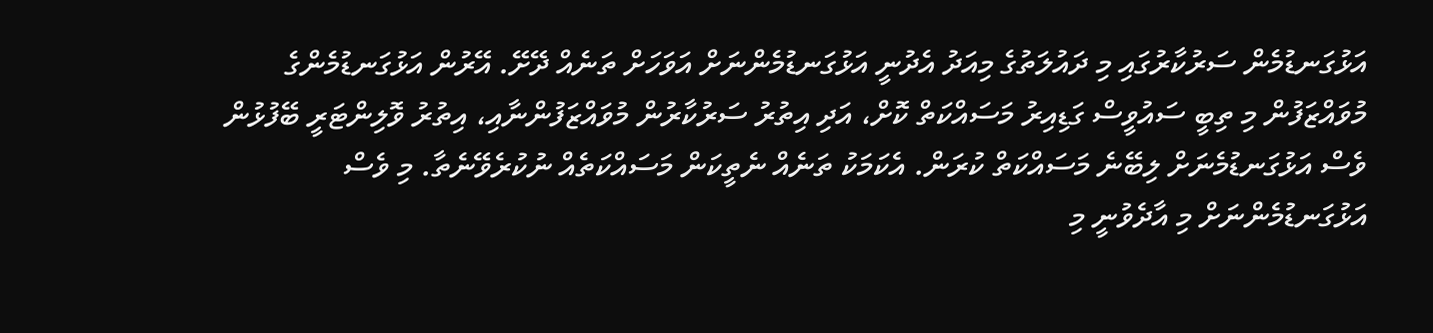އަޅުގަނޑުމެން ސަރުކާރުގައި މި ދައުލަތުގެ މިއަދު އެދުނީ އަޅުގަނޑުމެންނަށް އަވަހަށް ތަނެއް ދޭށޭ. އޭރުން އަޅުގަނޑުމެންގެ މުވައްޒަފުން މި ތިބީ ސައުވީސް ގަޑިއިރު މަސައްކަތް ކޮށް، އަދި އިތުރު ސަރުކާރުން މުވައްޒަފުންނާއި، އިތުރު ވޮލިންޓަރީ ބޭފުޅުން ވެސް އަޅުގަނޑުމެނަށް ލިބޭނެ މަސައްކަތް ކުރަން. އެކަމަކު ތަނެއް ނެތީކަން މަސައްކަތެއް ނުކުރެވޭނެތާ. މި ވެސް އަޅުގަނޑުމެންނަށް މި އާދެވުނީ މި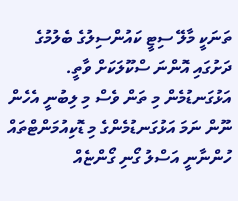ތަނަކީ މާލޭ ސިޓީ ކައުންސިލުގެ ބެލުމުގެ ދަށުގައި އޮންނަ ސްކޫލަކަށް ވާތީ. އަޅުގަނޑުމެން މި ތަން ވެސް މި ލިބުނީ އެހެން ނޫން ނަމަ އަޅުގަނޑުމެންގެ މި ޑޮކިއުމަންޓްތައް ހުންނާނީ އަސްލު ގޯނި ގޯންޏެއް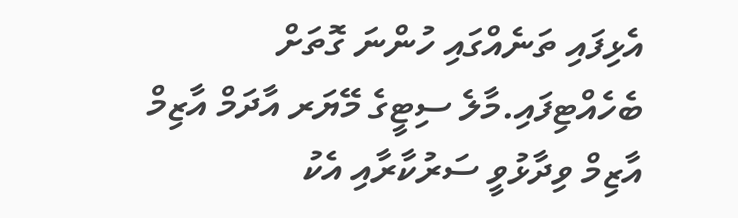އެޅިފައި ތަނެއްގައި ހުންނަ ގޮތަށް ބެހެއްޓިފައި.މާލެ ސިޓީގެ މޭޔަރ އާދަމް އާޒިމް
އާޒިމް ވިދާޅުވީ ސަރުކާރާއި އެކު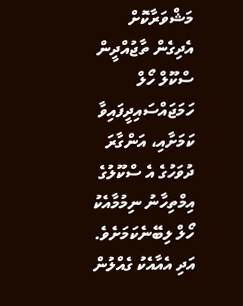މަޝްވަރާކޮށް އެދިގެން ތާޖުއްދީން ސްކޫލް ހޯލް ހަމަޖައްސައިދީފައިވާ ކަމަށާއި، އަންގާރަ ދުވަހުގެ އެ ސްކޫލުގެ އިމްތިހާނު ނިމުމާއެކު ހޯލް ލިބޭނެކަމަށެވެ. އަދި އެއާއެކު ގެއްލުން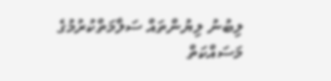ލިބުނު ލިޔުންތައް ސަލާމަތްކުރުމުގެ މަސައްކަތް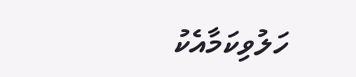ހަލުވިކަމާއެކު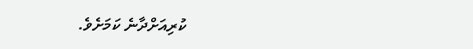ކުރިއަށްދާނެ ކަމަށެވެ.